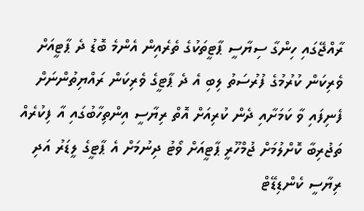ރާއްޖޭގައި ހިންގާ ސިޔާސީ ޕާޓީތަކުގެ ތެރެއިން އެންމެ ބޮޑު ދެ ޕާޓީއަށް ވެރިކަން ކުރުމުގެ ފުރުސަތު ލިބި އެ ދެ ޕާޓީގެ ވެރިކަން ރައްޔިތުންނަށް ފެނިފައި ވާ ކަމަށާއި ދެން ކުރިއަށް އޮތް ރިޔާސީ އިންތިހާބުގައި އާ ފިކުރެއް ތަޖުރިބާ ކޮށްލުމަށް ޖުމްހޫރީ ޕާޓީއަށް ވޯޓު ދިނުމަށް އެ ޕާޓީގެ ލީޑަރު އަދި ރިޔާސީ ކެންޑިޑޭޓް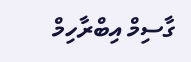ގާސިމް އިބްރާހިމް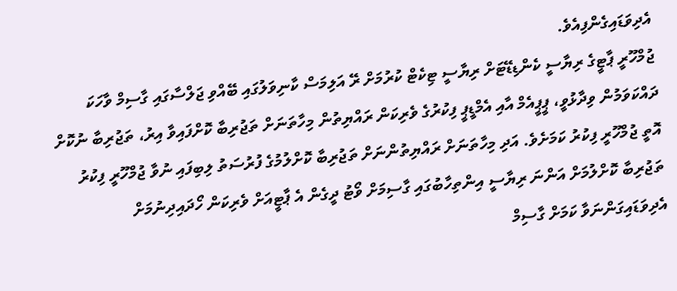އެދިވަޑައިގެންފިއެވެ.
ޖުމްހޫރީ ޕާޓީގެ ރިޔާސީ ކެންޑިޑޭޓަށް ރިޔާސީ ޓިކެޓް ކުރުމަށް ރޭ އަލިމަސް ކާނިވަލުގައި ބޭއްވި ޖަލްސާގައި ގާސިމް ވާހަކަ ދައްކަވަމުން ވިދާޅުވީ، ޕީޕީއެމް އާއި އެމްޑީޕީ ފިކުރުގެ ވެރިކަން ރައްޔިތުން މިހާތަނަށް ތަޖުރިބާ ކޮށްފައިވާ އިރު، ތަޖުރިބާ ނުކޮށް އޮތީ ޖުމްހޫރީ ފިކުރު ކަމަށެވެ. އަދި މިހާތަނަށް ރައްޔިތުންނަށް ތަޖުރިބާ ކޮށްލުމުގެ ފުރުސަތު ލިބިފައި ނުވާ ޖުމްހޫރީ ފިކުރު ތަޖުރިބާ ކޮށްލުމަށް އަންނަ ރިޔާސީ އިންތިހާބުގައި ގާސިމަށް ވޯޓު ދީގެން އެ ޕާޓީއަށް ވެރިކަން ހޯދައިދިނުމަށް އެދިވަޑައިގަންނަވާ ކަމަށް ގާސިމް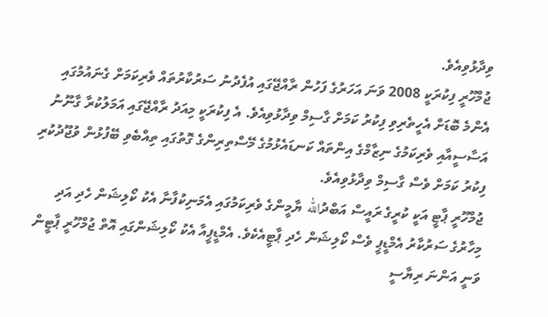ވިދާޅުވިއެވެ.
ޖުމްހޫރީ ފިކުރަކީ 2008 ވަނަ އަހަރުގެ ފަހުން ރާއްޖޭގައި އުފެދުނު ސަރުކާރުތައް ވެރިކަމަށް ގެނައުމުގައި އެންމެ ބޮޑަށް އެހީތެރިވި ފިކުރު ކަމަށް ގާސިމް ވިދާޅުވިއެވެ. އެ ފިކުރަކީ މިއަދު ރާއްޖޭގައި އަމަލުކުރާ ގާނޫނު އަސާސީއާއި ވެރިކަމުގެ ނިޒާމްގެ އިންތައް ކަނޑައެޅުމުގެ މޭސްތިރިންގެ ގޮތުގައި ތިއްބެވި ބޭފުޅުން ވުޖޫދުކުރި ފިކުރު ކަމަށް ވެސް ގާސިމް ވިދާޅުވިއެވެ.
ޖުމްހޫރީ ޕާޓީ އަކީ ކުރީގެ ރައީސް އަބްދުالله ޔާމީންގެ ވެރިކަމުގައި އެމަނިކުފާނާ އެކު ކޯލިޝަން ހެދި އަދި މިހާރުގެ ސަރުކާރު އެމްޑީޕީ ވެސް ކޯލިޝަން ހެދި ޕާޓީއެކެވެ. އެމްޑީޕީއާ އެކު ކޯލިޝަންގައި އޮތް ޖުމްހޫރީ ޕާޓީން ވަނީ އަންނަ ރިޔާސީ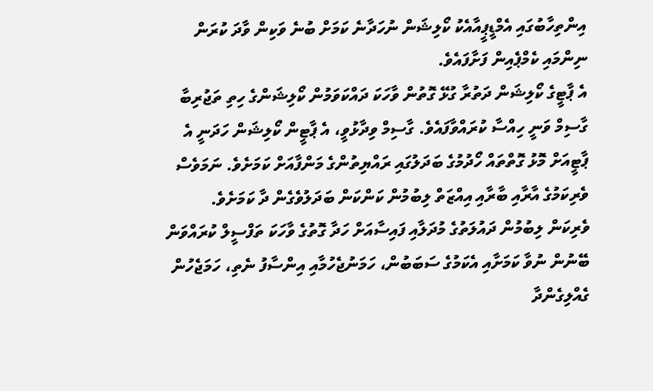އިންތިހާބުގައި އެމްޑީޕީއާއެކު ކޯލިޝަން ނުހަދާނެ ކަމަށް ބުނެ ވަކިން ވާދަ ކުރަން ނިންމައި ކެމްޕެއިން ފަށާފައެވެ.
އެ ޕާޓީގެ ކޯލިޝަން ދަތުރާ ގުޅޭ ގޮތުން ވާހަކަ ދައްކަވަމުން ކޯލިޝަންގެ ހިތި ތަޖުރިބާ ގާސިމް ވަނީ ހިއްސާ ކުރައްވާފައެވެ. ގާސިމް ވިދާޅުވީ، އެ ޕާޓީން ކޯލިޝަން ހަދަނީ އެ ޕާޓީއަށް މޮޅު ގޮތްތައް ހޯދުމުގެ ބަދަލުގައި ރައްޔިތުންގެ މަންފާއަށް ކަމަށެވެ. ނަމަވެސް ވެރިކަމުގެ އާރާއި ބާރާއި އިއްޒަތް ލިބުމުން ކަންކަން ބަދަލުވެގެން ދާ ކަމަށެވެ.
ވެރިކަން ލިބުމުން ދައުލަތުގެ މުދަލާއި ފައިސާއަށް ހަދާ ގޮތުގެ ވާހަކަ ތަފްސީލް ކުރައްވަން ބޭނުން ނުވާ ކަމަށާއި އެކަމުގެ ސަބަބުން، ހަމަނުޖެހުމާއި އިންސާފު ނެތި، ހަމަޖެހުން ގެއްލިގެންދާ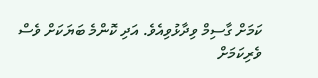ކަމަށް ގާސިމް ވިދާޅުވިއެވެ. އަދި ކޮންމެ ބަޔަކަށް ވެސް ވެރިކަމަށް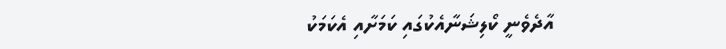އާދެވެނީ ކޯލިޝަނާއެކުގައި ކަމަށާއި އެކަމަކު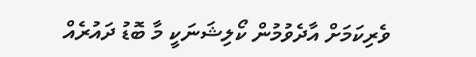ވެރިކަމަށް އާދެވުމުން ކޯލިޝަނަކީ މާ ބޮޑު ދައުރެއް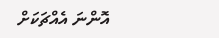އޮންނަ އެއްޗަކަށް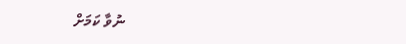ނުވާ ކަމަށް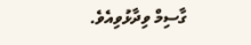ގާސިމް ވިދާޅުވިއެވެ.